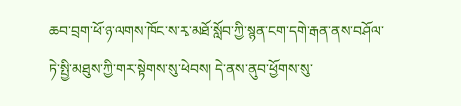ཆབ་བྲག་ཕོ་ཉ་ལགས་ཁོང་ས་རྭ་མཐོ་སློབ་ཀྱི་སྙན་ངག་དགེ་རྒན་ནས་བཤོལ་ཏེ་སྤྱི་མཐུས་ཀྱི་གར་སྟེགས་སུ་ཕེབས། དེ་ནས་ནུབ་ཕྱོགས་སུ་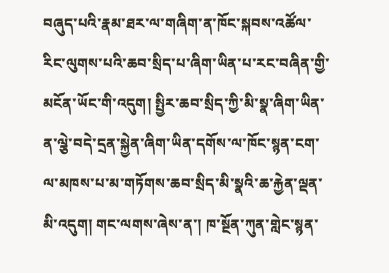བཞུད་པའི་རྣམ་ཐར་ལ་གཞིག་ན་ཁོང་སྐབས་འཚོལ་རིང་ལུགས་པའི་ཆབ་སྲིད་པ་ཞིག་ཡིན་པ་རང་བཞིན་གྱི་མངོན་ཡོང་གི་འདུག། སྤྱིར་ཆབ་སྲིད་ཀྱི་མི་སྣ་ཞིག་ཡིན་ན་ལྕེ་བདེ་དྲན་སྐྱེན་ཞིག་ཡིན་དགོས་ལ་ཁོང་སྙན་ངག་ལ་མཁས་པ་མ་གཏོགས་ཆབ་སྲིད་མི་སྣའི་ཆ་རྐྱེན་ལྡན་མི་འདུག། གང་ལགས་ཞེས་ན་། ཁ་སྔོན་ཀུན་གླེང་སྙན་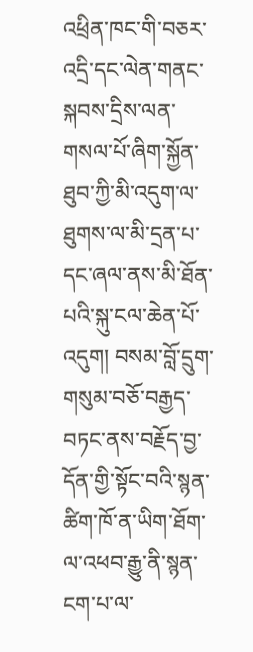འཕྲིན་ཁང་གི་བཅར་འདྲི་དང་ལེན་གནང་སྐབས་དྲིས་ལན་གསལ་པོ་ཞིག་སྐྱོན་ཐུབ་ཀྱི་མི་འདུག་ལ་ཐུགས་ལ་མི་དྲན་པ་དང་ཞལ་ནས་མི་ཐོན་པའི་སྐུ་ངལ་ཆེན་པོ་འདུག། བསམ་བློ་དྲུག་གསུམ་བཅོ་བརྒྱད་བཏང་ནས་བརྗོད་བྱ་དོན་གྱི་སྟོང་བའི་སྙན་ཚིག་ཁོ་ན་ཡིག་ཐོག་ལ་འཕབ་རྒྱུ་ནི་སྙན་ངག་པ་ལ་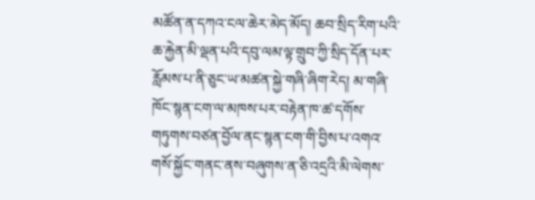མཚོན་ན་དཀའ་ངལ་ཆེར་མེད་མོད། ཆབ་སྲིད་རིག་པའི་ཆ་རྐྱེན་མི་ལྡན་པའི་དབུ་ལམ་ལྟ་གྲུབ་ཀྱི་སྲིད་དོན་པར་རློམས་པ་ནི་ཅུང་ཡ་མཚན་སྐྱེ་གཞི་ཞིག་རེད། མ་གཞི་ཁོང་སྙན་ངག་ལ་མཁས་པར་བརྟེན་ཁ་ཚ་དགོས་གཏུགས་བཙན་བྱོལ་ནང་སྙན་ངག་གི་བྱིས་པ་འགའ་གསོ་སྐྱོང་གནང་ནས་བཞུགས་ན་ཅི་འདྲའི་མི་ལེགས་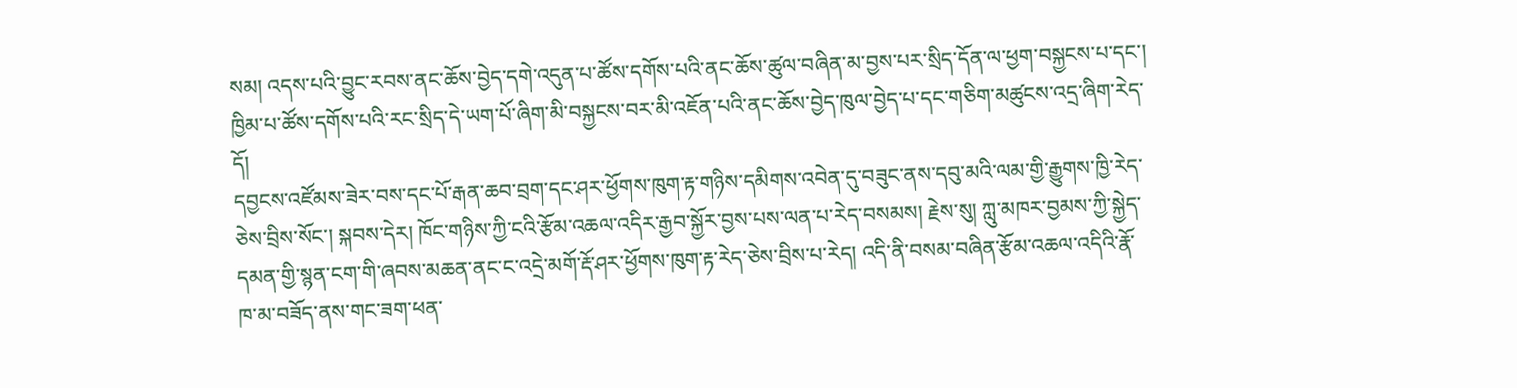སམ། འདས་པའི་བྱུང་རབས་ནང་ཆོས་བྱེད་དགེ་འདུན་པ་ཚོས་དགོས་པའི་ནང་ཆོས་ཚུལ་བཞིན་མ་བྱས་པར་སྲིད་དོན་ལ་ཕྱག་བསྐྱངས་པ་དང་། ཁྱིམ་པ་ཚོས་དགོས་པའི་རང་སྲིད་དེ་ཡག་པོ་ཞིག་མི་བསྐྱངས་བར་མི་འཇོན་པའི་ནང་ཆོས་བྱེད་ཁུལ་བྱེད་པ་དང་གཅིག་མཚུངས་འདྲ་ཞིག་རེད་དོ།
དབྱངས་འཛོམས་ཟེར་བས་དང་པོ་རྒན་ཆབ་བྲག་དང་ཤར་ཕྱོགས་ཁུག་རྟ་གཉིས་དམིགས་འབེན་དུ་བཟུང་ནས་དབུ་མའི་ལམ་གྱི་རྒྱུགས་ཁྱི་རེད་ཅེས་བྲིས་སོང་། སྐབས་དེར། ཁོང་གཉིས་ཀྱི་ངའི་རྩོམ་འཆལ་འདིར་རྒྱབ་སྐྱོར་བྱས་པས་ལན་པ་རེད་བསམས། རྗེས་སུ། ཀླུ་མཁར་བྱམས་ཀྱི་སྐྱེད་དམན་གྱི་སྙན་ངག་གི་ཞབས་མཆན་ནང་ང་འདྲེ་མགོ་རྡོ་ཤར་ཕྱོགས་ཁུག་རྟ་རེད་ཅེས་བྲིས་པ་རེད། འདི་ནི་བསམ་བཞིན་རྩོམ་འཆལ་འདིའི་རྣོ་ཁ་མ་བཟོད་ནས་གང་ཟག་ཕན་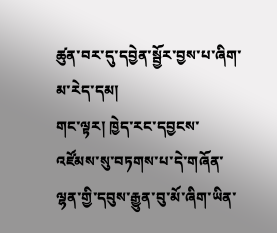ཚུན་བར་དུ་དབྱེན་སྦྱོར་བྱས་པ་ཞིག་མ་རེད་དམ།
གང་ལྟར། ཁྱེད་རང་དབྱངས་འཛོམས་སུ་བཏགས་པ་དེ་གཞོན་ལྷན་གྱི་དབུས་རྒྱུན་བུ་མོ་ཞིག་ཡིན་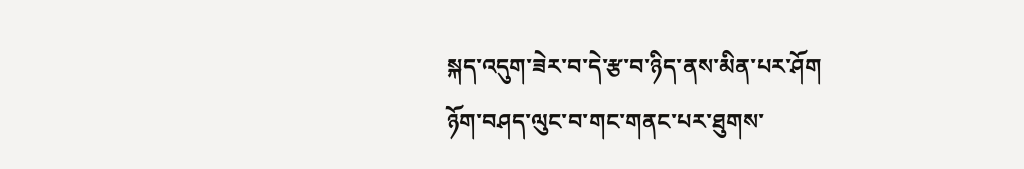སྐད་འདུག་ཟེར་བ་དེ་རྩ་བ་ཉིད་ནས་མིན་པར་ཤོག
ཉོག་བཤད་ལུང་བ་གང་གནང་པར་ཐུགས་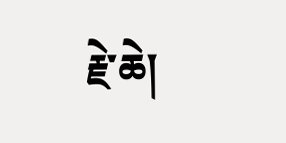རྗེ་ཆེ།